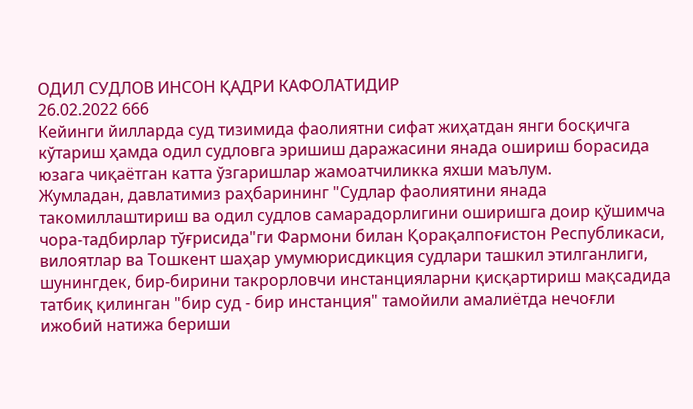ОДИЛ СУДЛОВ ИНСОН ҚАДРИ КАФОЛАТИДИР
26.02.2022 666
Кейинги йилларда суд тизимида фаолиятни сифат жиҳатдан янги босқичга кўтариш ҳамда одил судловга эришиш даражасини янада ошириш борасида юзага чиқаётган катта ўзгаришлар жамоатчиликка яхши маълум.
Жумладан, давлатимиз раҳбарининг "Судлар фаолиятини янада такомиллаштириш ва одил судлов самарадорлигини оширишга доир қўшимча чора-тадбирлар тўғрисида"ги Фармони билан Қорақалпоғистон Республикаси, вилоятлар ва Тошкент шаҳар умумюрисдикция судлари ташкил этилганлиги, шунингдек, бир-бирини такрорловчи инстанцияларни қисқартириш мақсадида татбиқ қилинган "бир суд - бир инстанция" тамойили амалиётда нечоғли ижобий натижа бериши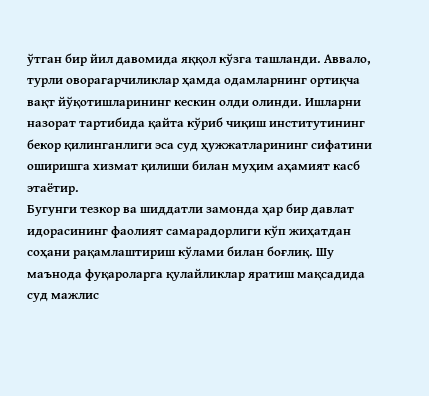ўтган бир йил давомида яққол кўзга ташланди. Аввало, турли оворагарчиликлар ҳамда одамларнинг ортиқча вақт йўқотишларининг кескин олди олинди. Ишларни назорат тартибида қайта кўриб чиқиш институтининг бекор қилинганлиги эса суд ҳужжатларининг сифатини оширишга хизмат қилиши билан муҳим аҳамият касб этаётир.
Бугунги тезкор ва шиддатли замонда ҳар бир давлат идорасининг фаолият самарадорлиги кўп жиҳатдан соҳани рақамлаштириш кўлами билан боғлиқ. Шу маънода фуқароларга қулайликлар яратиш мақсадида суд мажлис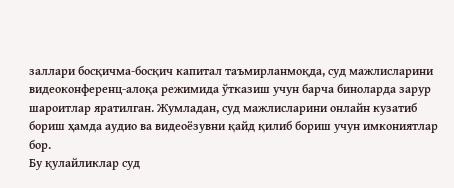заллари босқичма-босқич капитал таъмирланмоқда, суд мажлисларини видеоконференц-алоқа режимида ўтказиш учун барча биноларда зарур шароитлар яратилган. Жумладан, суд мажлисларини онлайн кузатиб бориш ҳамда аудио ва видеоёзувни қайд қилиб бориш учун имкониятлар бор.
Бу қулайликлар суд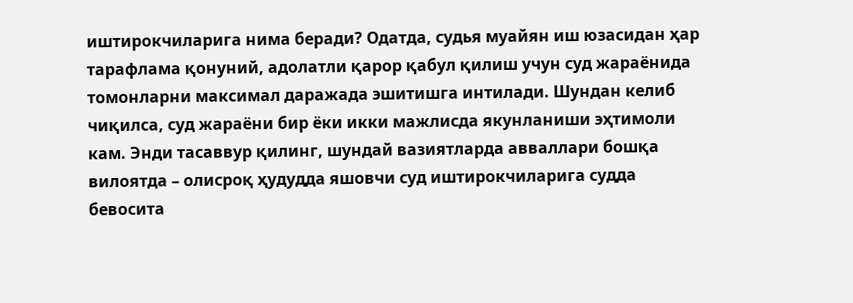иштирокчиларига нима беради? Одатда, судья муайян иш юзасидан ҳар тарафлама қонуний, адолатли қарор қабул қилиш учун суд жараёнида томонларни максимал даражада эшитишга интилади. Шундан келиб чиқилса, суд жараёни бир ёки икки мажлисда якунланиши эҳтимоли кам. Энди тасаввур қилинг, шундай вазиятларда авваллари бошқа вилоятда – олисроқ ҳудудда яшовчи суд иштирокчиларига судда бевосита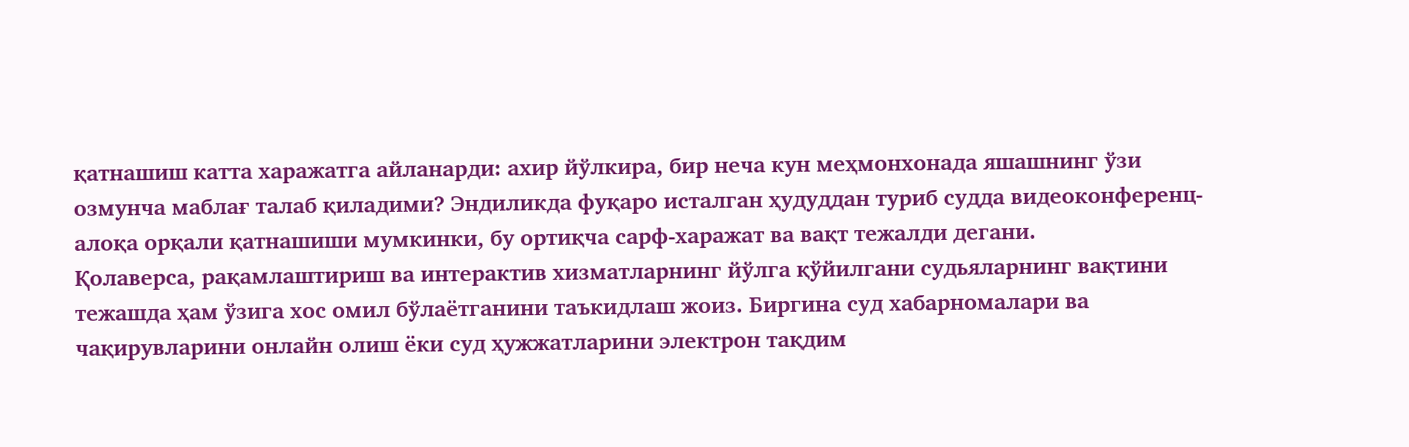қатнашиш катта харажатга айланарди: ахир йўлкира, бир неча кун меҳмонхонада яшашнинг ўзи озмунча маблағ талаб қиладими? Эндиликда фуқаро исталган ҳудуддан туриб судда видеоконференц-алоқа орқали қатнашиши мумкинки, бу ортиқча сарф-харажат ва вақт тежалди дегани.
Қолаверса, рақамлаштириш ва интерактив хизматларнинг йўлга қўйилгани судьяларнинг вақтини тежашда ҳам ўзига хос омил бўлаётганини таъкидлаш жоиз. Биргина суд хабарномалари ва чақирувларини онлайн олиш ёки суд ҳужжатларини электрон тақдим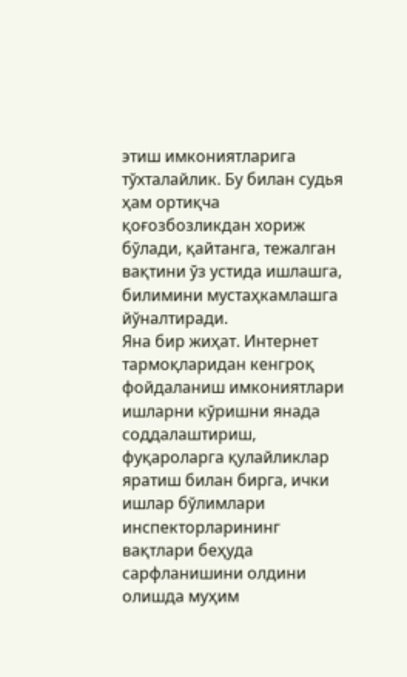этиш имкониятларига тўхталайлик. Бу билан судья ҳам ортиқча қоғозбозликдан хориж бўлади, қайтанга, тежалган вақтини ўз устида ишлашга, билимини мустаҳкамлашга йўналтиради.
Яна бир жиҳат. Интернет тармоқларидан кенгроқ фойдаланиш имкониятлари ишларни кўришни янада соддалаштириш, фуқароларга қулайликлар яратиш билан бирга, ички ишлар бўлимлари инспекторларининг вақтлари беҳуда сарфланишини олдини олишда муҳим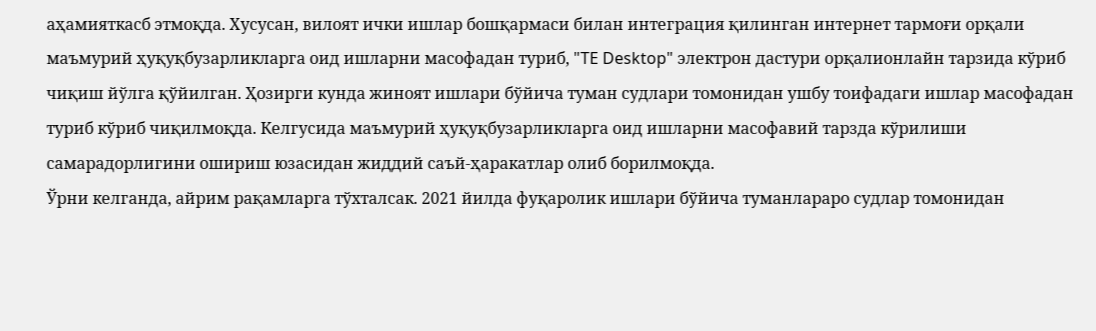аҳамияткасб этмоқда. Хусусан, вилоят ички ишлар бошқармаси билан интеграция қилинган интернет тармоғи орқали маъмурий ҳуқуқбузарликларга оид ишларни масофадан туриб, "TE Desktop" электрон дастури орқалионлайн тарзида кўриб чиқиш йўлга қўйилган. Ҳозирги кунда жиноят ишлари бўйича туман судлари томонидан ушбу тоифадаги ишлар масофадан туриб кўриб чиқилмоқда. Келгусида маъмурий ҳуқуқбузарликларга оид ишларни масофавий тарзда кўрилиши самарадорлигини ошириш юзасидан жиддий саъй-ҳаракатлар олиб борилмоқда.
Ўрни келганда, айрим рақамларга тўхталсак. 2021 йилда фуқаролик ишлари бўйича туманлараро судлар томонидан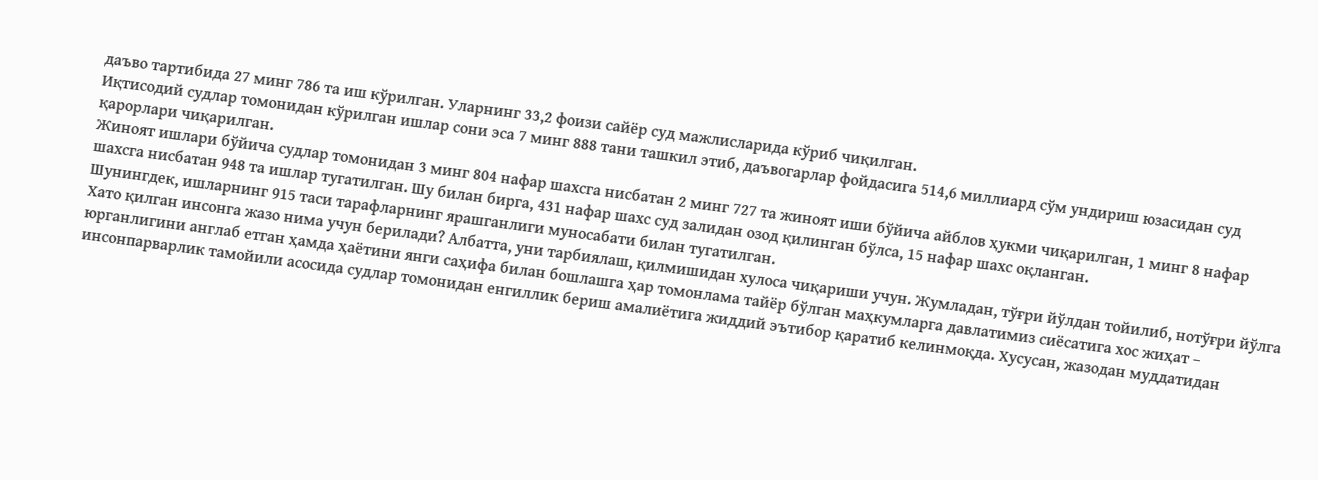даъво тартибида 27 минг 786 та иш кўрилган. Уларнинг 33,2 фоизи сайёр суд мажлисларида кўриб чиқилган.
Иқтисодий судлар томонидан кўрилган ишлар сони эса 7 минг 888 тани ташкил этиб, даъвогарлар фойдасига 514,6 миллиард сўм ундириш юзасидан суд қарорлари чиқарилган.
Жиноят ишлари бўйича судлар томонидан 3 минг 804 нафар шахсга нисбатан 2 минг 727 та жиноят иши бўйича айблов ҳукми чиқарилган, 1 минг 8 нафар шахсга нисбатан 948 та ишлар тугатилган. Шу билан бирга, 431 нафар шахс суд залидан озод қилинган бўлса, 15 нафар шахс оқланган.
Шунингдек, ишларнинг 915 таси тарафларнинг ярашганлиги муносабати билан тугатилган.
Хато қилган инсонга жазо нима учун берилади? Албатта, уни тарбиялаш, қилмишидан хулоса чиқариши учун. Жумладан, тўғри йўлдан тойилиб, нотўғри йўлга юрганлигини англаб етган ҳамда ҳаётини янги саҳифа билан бошлашга ҳар томонлама тайёр бўлган маҳкумларга давлатимиз сиёсатига хос жиҳат – инсонпарварлик тамойили асосида судлар томонидан енгиллик бериш амалиётига жиддий эътибор қаратиб келинмоқда. Хусусан, жазодан муддатидан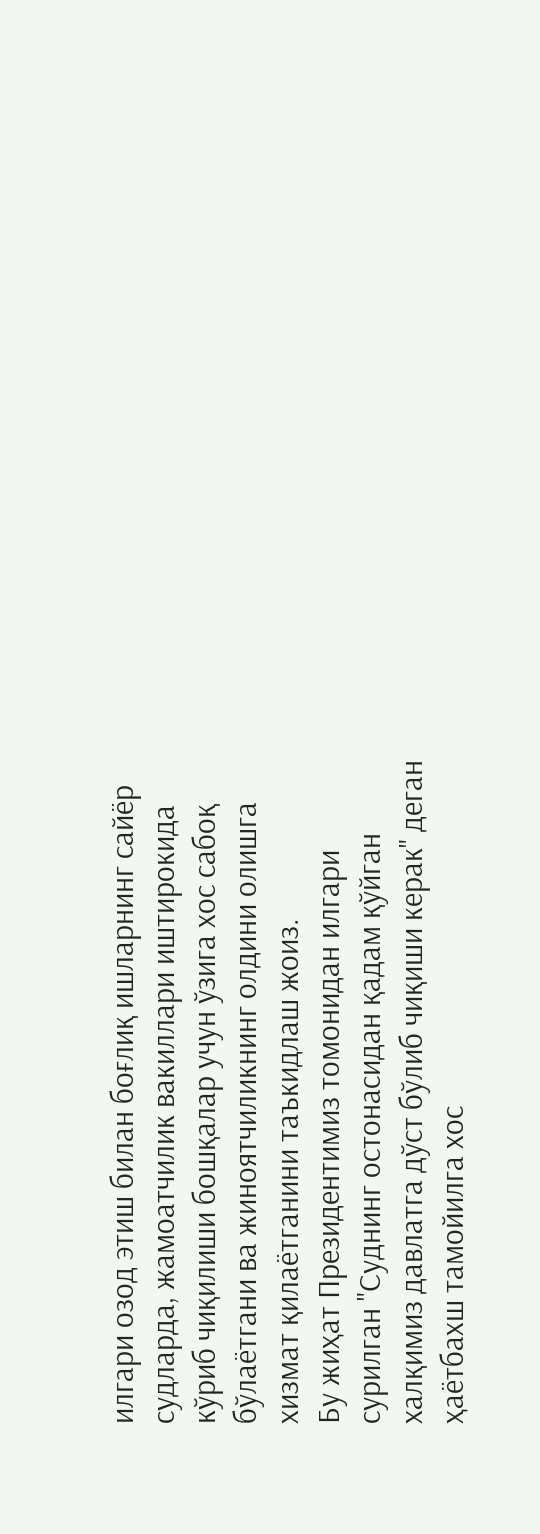илгари озод этиш билан боғлиқ ишларнинг сайёр судларда, жамоатчилик вакиллари иштирокида кўриб чиқилиши бошқалар учун ўзига хос сабоқ бўлаётгани ва жиноятчиликнинг олдини олишга хизмат қилаётганини таъкидлаш жоиз.
Бу жиҳат Президентимиз томонидан илгари сурилган "Суднинг остонасидан қадам қўйган халқимиз давлатга дўст бўлиб чиқиши керак" деган ҳаётбахш тамойилга хос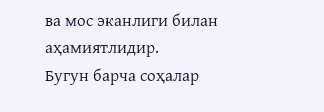ва мос эканлиги билан аҳамиятлидир.
Бугун барча соҳалар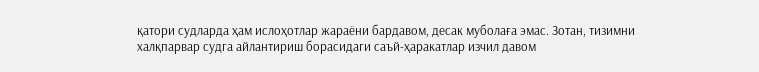қатори судларда ҳам ислоҳотлар жараёни бардавом, десак муболаға эмас. Зотан, тизимни халқпарвар судга айлантириш борасидаги саъй-ҳаракатлар изчил давом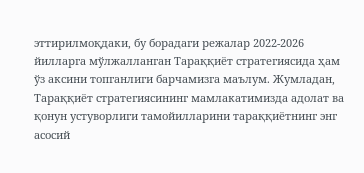эттирилмоқдаки, бу борадаги режалар 2022-2026 йилларга мўлжалланган Тараққиёт стратегиясида ҳам ўз аксини топганлиги барчамизга маълум. Жумладан, Тараққиёт стратегиясининг мамлакатимизда адолат ва қонун устуворлиги тамойилларини тараққиётнинг энг асосий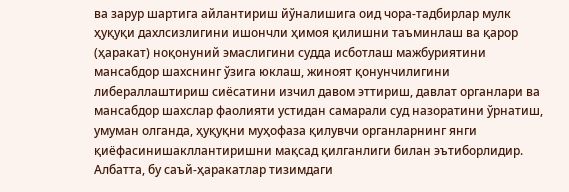ва зарур шартига айлантириш йўналишига оид чора-тадбирлар мулк ҳуқуқи дахлсизлигини ишончли ҳимоя қилишни таъминлаш ва қарор (ҳаракат) ноқонуний эмаслигини судда исботлаш мажбуриятини мансабдор шахснинг ўзига юклаш, жиноят қонунчилигини либераллаштириш сиёсатини изчил давом эттириш, давлат органлари ва мансабдор шахслар фаолияти устидан самарали суд назоратини ўрнатиш, умуман олганда, ҳуқуқни муҳофаза қилувчи органларнинг янги қиёфасинишакллантиришни мақсад қилганлиги билан эътиборлидир.
Албатта, бу саъй-ҳаракатлар тизимдаги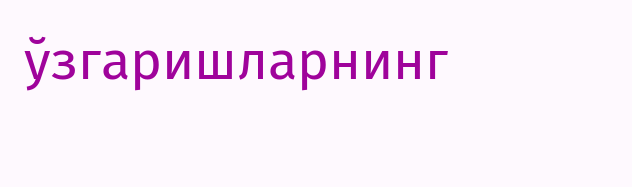ўзгаришларнинг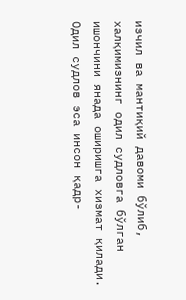изчил ва мантиқий давоми бўлиб, халқимизнинг одил судловга бўлган ишончини янада оширишга хизмат қилади. Одил судлов эса инсон қадр-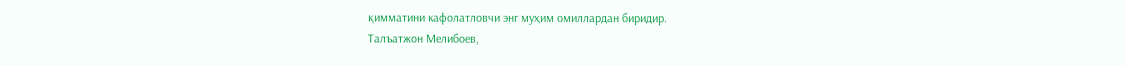қимматини кафолатловчи энг муҳим омиллардан биридир.
Талъатжон Мелибоев,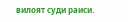вилоят суди раиси.